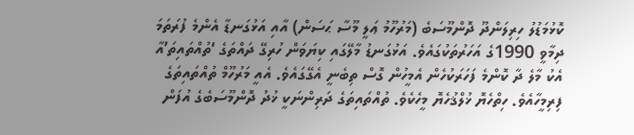ކޮޅުމަޑުލު ހިރިލަންދޫ ދޮންމޫސަބެ (މަރުހޫމު ޢަލީ މޫސާ ޙަސަން) އާއި އަޅުގަނޑާ އެންމެ ފުރަތަމަ ދިމާވީ 1990ގެ އަހަރުތަކުގައެވެ. އަޅުގަނޑު މާލޭގައި ކިޔަވަން ހުރިގޭ ދައްތަގެ ‘ތުއްތައިތަ’އާ އެކު މާލެ ދާ ކޮންމެ ފަހަރަކުހެން އެމީހުން ގޮސް ތިބެނީ އެގޭގައެވެ. އެއީ މަރުހޫމް ތުއްތައިތަގެ ފިރިމީހާއެވެ. ހިތްހެޔޮ ޚުލްޤުހެޔޮ މީހެކެވެ. ތުއްތައިތަގެ ދަރިންނަކީ ޚުދު ދޮންމޫސަބެގެ އުފަން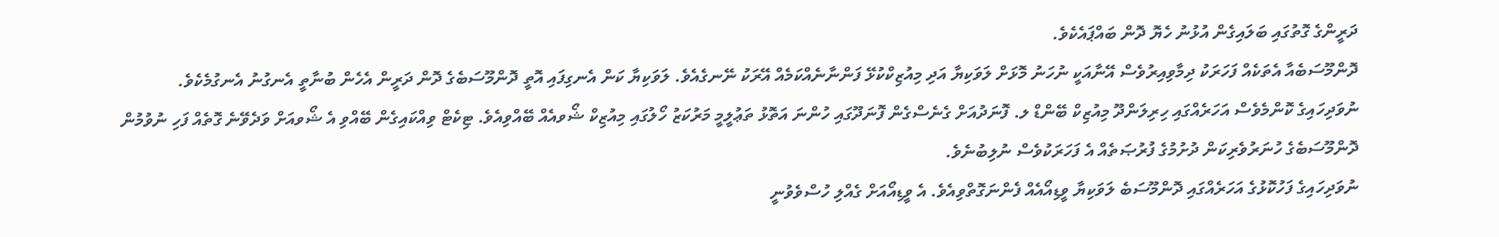ދަރީންގެ ގޮތުގައި ބަލައިގެން އުޅުނު ހެޔޮ ދޮން ބައްޕައެކެވެ.
ދޮންމޫސަބެއާ އެތަކެއް ފަހަރަކު ދިމާވިއިރުވެސް އޭނާއަކީ ނުހަނު މޮޅަށް ލަވަކިޔާ އަދި މިއުޒިކްކުޅޭ ފަންނާނެއްކަމެއް އޭރަކު ނޭނގެއެވެ. ލަވަކިޔާ ކަން އެނގިފައި އޮތީ ދޮންމޫސަބެގެ ދޮން ދަރީން އެހެން ބުނާތީ އެނގުނު އެނގުމެކެވެ.
ނުވަދިހައިގެ ކޮންމެވެސް އަހަރެއްގައި ހިރިލަންދޫ މިއުޒިކް ބޭންޑް ލ. ފޮނަދުއަށް ގެނެސްގެން ފޮނަދޫގައި ހުންނަ އަތޮޅު ތަޢުލީމީ މަރުކަޒު ހޯލުގައި މިއުޒިކް ޝޯވއެއް ބޭއްވިއެވެ. ޓިކެޓް ވިއްކައިގެން ބޭއްވި އެ ޝޯވއަށް ވަދެވޭނެ ގޮތެއް ފަހި ނުވުމުން ދޮންމޫސަބެގެ ހުނަރުވެރިކަން ދުށުމުގެ ފުރުޞަތެއް އެ ފަހަރަކުވެސް ނުލިބުނެވެ.
ނުވަދިހައިގެ ފަހުކޮޅުގެ އަހަރެއްގައި ދޮންމޫސަބެ ލަވަކިޔާ ވީޑިއޯއެއް ފެންނަގޮތްވިއެވެ. އެ ވީޑިއޯއަށް ގެއްލި ހުސްވެވުނީ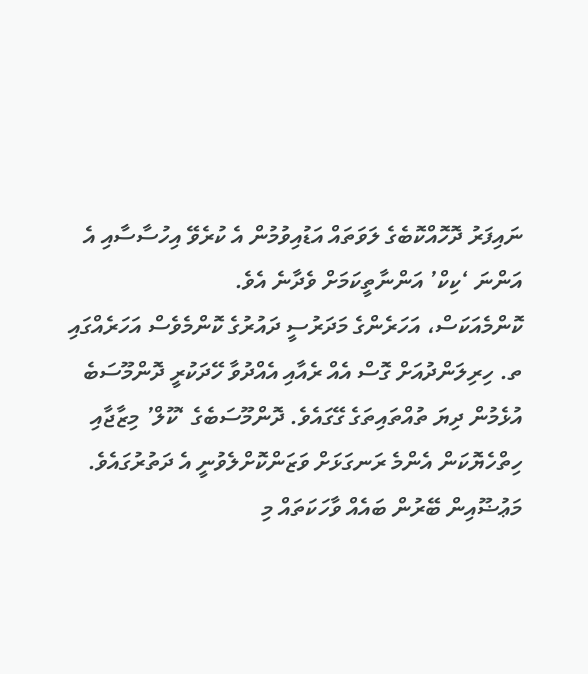ނައިފަރު ދޮހޮއްކޮބެގެ ލަވަތައް އަޑުއިވުމުން އެ ކުރެވޭ އިހުސާސާއި އެ އަންނަ ‘ކިކް’ އަންނާތީކަމަށް ވެދާނެ އެވެ.
ކޮންމެއަކަސް، އަހަރެންގެ މަދަރުސީ ދައުރުގެ ކޮންމެވެސް އަހަރެއްގައި ތ. ހިރިލަންދުއަށް ގޮސް އެއް ރެއާއި އެއްދުވާ ހޭދަކުރީ ދޮންމޫސަބެ އުޅެމުން ދިޔަ ތުއްތައިތަގެ ގޭގައެވެ. ދޮންމޫސަބެގެ ‘ކޫލް’ މިޒާޖާއި ހިތްހެޔޮކަން އެންމެ ރަނގަޅަށް ވަޒަންކޮށްލެވުނީ އެ ދަތުރުގައެވެ.
މަޢުޟޫއިން ބޭރުން ބައެއް ވާހަކަތައް މި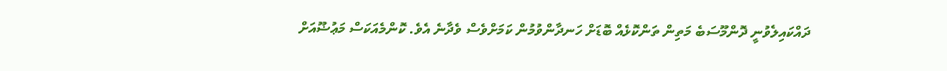ދައްކައިލެވުނީ ދޮންމޫސަބެ މަތިން ތަންކޮޅެއް ބޮޑަށް ހަނދާންވުމުން ކަމަށްވެސް ވެދާނެ އެވެ. ކޮންމެއަކަސް މަޢުޟޫއަށް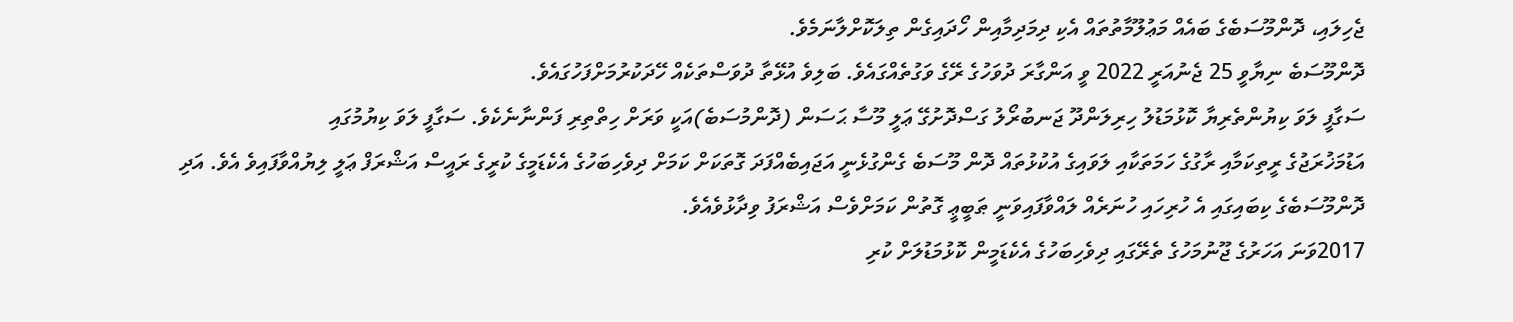ޖެހިލައި، ދޮންމޫސަބެގެ ބައެއް މަޢުލޫމާތުތައް އެކި ދިމަދިމާއިން ހޯދައިގެން ތިލަކޮށްލާނަމެވެ.
ދޮންމޫސަބެ ނިޔާވީ 25 ޖެނުއަރީ 2022 ވީ އަންގާރަ ދުވަހުގެ ރޭގެ ވަގުތެއްގައެވެ. ބަލިވެ އުޅޭތާ ދުވަސްތަކެއް ހޭދަކުރުމަށްފަހުގައެވެ.
ސަގާފީ ލަވަ ކިޔުންތެރިޔާ ކޮޅުމަޑުލު ހިރިލަންދޫ ޖަނބުރޯލު ގަސްދޮށުގޭ ޢަލީ މޫސާ ޙަސަން (ދޮންމުސަބެ)އަކީ ވަރަށް ހިތްތިރި ފަންނާނެކެވެ. ސަގާފީ ލަވަ ކިޔުމުގައި
އަޑުމަޚުރަޖުގެ ރީތިކަމާއި ރާގުގެ ހަމަތަކާއި ލަވައިގެ އުކުޅުތައް ދޮން މޫސަބެ ގެންގުޅެނީ އަޖައިބެއްފަދަ ގޮތަކަށް ކަމަށް ދިވެހިބަހުގެ އެކެޑަމީގެ ކުރީގެ ރައީސް އަޝްރަފް ޢަލީ ލިޔުއްވާފައިވެ އެވެ. އަދި  ދޮންމޫސަބެގެ ކިބައިގައި އެ ހުރިހައި ހުނަރެއް ލައްވާފައިވަނީ ޠަބީޢީ ގޮތުން ކަމަށްވެސް އަޝްރަފު ވިދާޅުވެއެވެ.
2017ވަނަ އަހަރުގެ ޖޫނުމަހުގެ ތެރޭގައި ދިވެހިބަހުގެ އެކެޑަމީން ކޮޅުމަޑުލަށް ކުރި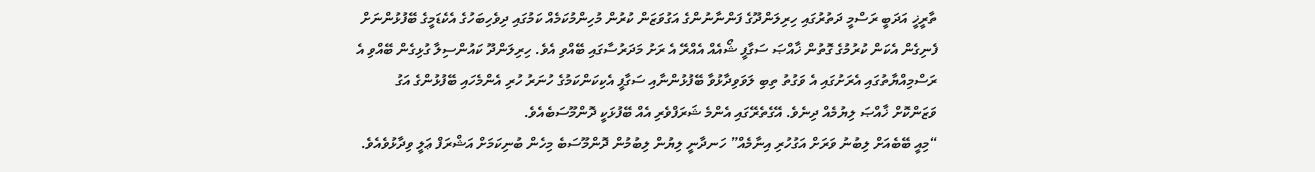ތާރީޚީ އަދަބީ ރަސްމީ ދަތުރުގައި ހިރިލަންދޫގެ ފަންނާނުންގެ އަގުވަޒަން ކުރުން މުހިންމުކަމެއް ކަމުގައި ދިވެހިބަހުގެ އެކެޑަމީގެ ބޭފުޅުންނަށް ފެނިގެން އެކަން ކުރުމުގެ ގޮތުން ޚާއްޞަ ސަގާފީ ޝޯއެއް އެއްރޭ އެ ރަށު މަދަރުސާގައި ބޭއްވި އެވެ. ހިރިލަންދޫ ކައުންސިލާ ގުޅިގެން ބޭއްވި އެ ރަސްމިއްޔާތުގައި އެރަށުގައި އެ ވަގުތު ތިބި ލަވަވިދާޅުވާ ބޭފުޅުންނާއި ސަގާފީ އެކިކަންކަމުގެ ހުނަރު ހުރި އެންމެހައި ބޭފުޅުންގެ އަގު ވަޒަންކޮށް ޚާއްޞަ ލިޔުމެއް ދިނެވެ. އޭގެތެރޭގައި އެންމެ ޝަރަފްވެރި އެއް ބޭފުޅަކީ ދޮންމޫސަބެއެވެ.
“މިއީ ބޭބެއަށް ލިބުނު ވަރަށް އަގުހުރި އިނާމެއް” ހަނދާނީ ލިޔުން ލިބުމުން ދޮންމޫސަބެ މިހެން ބުނިކަމަށް އަޝްރަފް ޢަލީ ވިދާޅުވެއެވެ.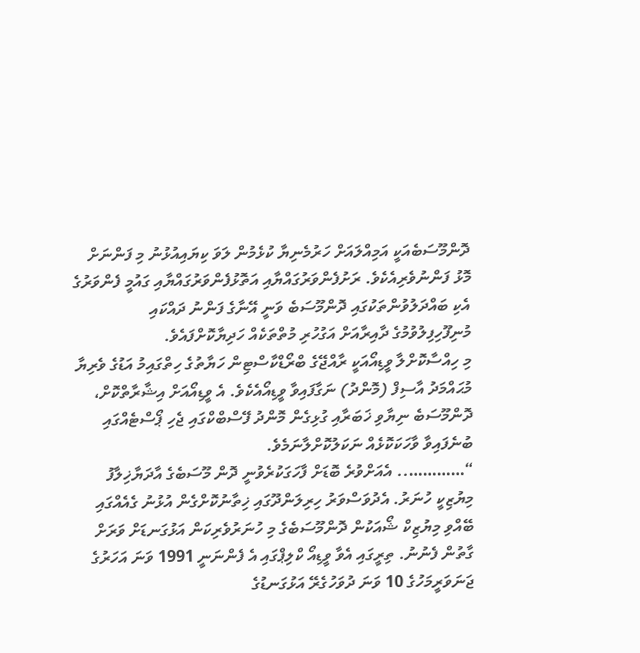ދޮންމޫސަބެއަކީ އަމިއްލައަށް ހަރުމެނިޔާ ކުޅެމުން ލަވަ ކިޔައިއުޅުނު މި ފަންނަށް މޮޅު ފަންނުވެރިއެކެވެ. ރަށުފެންވަރުގައްޔާއި އަތޮޅުފެންވަރުގައްޔާއި ގައުމީ ފެންވަރުގެ އެކި ބައްދަލުވުންތަކުގައި ދޮންމޫސަބެ ވަނީ އޭނާގެ ފަންނު ދައްކައި މުނިފޫހިފިލުވުމުގެ ދާއިރާއަށް އަގުހުރި މުތްތަކެއް ހަދިޔާކޮށްފައެވެ.
މި ހިއްސާކޮށްލާ ވީޑިއޯއަކީ ރާއްޖޭގެ ބްރޯޑްކާސްޓިން ހަޔާތުގެ ހިތްގައިމު އަޑުގެ ވެރިޔާ މުޙައްމަދު އާސިފް (މޮންދު) ނަގާފައިވާ ވީޑިއޯއެކެވެ. އެ ވީޑިއޯއަށް އިޝާރާތްކޮށް، ދޮންމޫސަބެ ނިޔާވި ޚަބަރާއި ގުޅިގެން މޮންދު ފޭސްބްކްގައި ޖެހި ޕޯސްޓެއްގައި ބުނެފައިވާ ވާހަކަކޮޅެއް ނަކަލުކޮށްލާނަމެވެ.
“………….. އެއަށްވުރެ ބޮޑަށް ފާހަގަކުރެވުނީ ދޮން މޫސަބެގެ އާދަޔާޚިލާފު މިޔުޒިކީ ހުނަރު. އެދުވަސްވަރު ހިރިލަންދޫގައި ޚިތާނުކޮށްގެން އުޅުނު ގެއެއްގައި ބޭއްވި މިޔުޒިކް ޝޯއަކުން ދޮންމޫސަބެގެ މި ހުނަރުވެރިކަން އަޅުގަނޑަށް ވަރަށް ގާތުން ފެނުނު. ތިރީގައި އެވާ ވީޑިއޯ ކްލިޕްގައި އެ ފެންނަނީ 1991 ވަނަ އަހަރުގެ ޖަނަވަރީމަހުގެ 10 ވަނަ ދުވަހުގެރޭ އަޅުގަނޑުގެ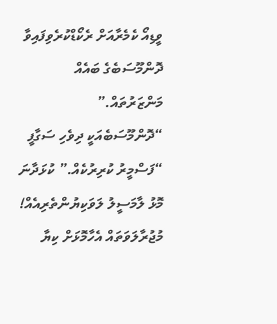ވީޑިއޯ ކެމެރާއަށް ރެކޯޑްކުރެވިފައިވާ ދޮންމޫސަބެގެ ބައެއް މަންޒަރުތައް.”
“ދޮންމޫސަބެއަކީ ދިވެހި ސަގާފީ “ފަސްމީރު ކުރިރުކެއް.” ކުޅަދާނަ މޮޅު ލާމަސީލު ލަވަކިޔުންތެރިއެއް! މުޖުރާލަވަތައް އެހާމޮޅަށް ކިޔާ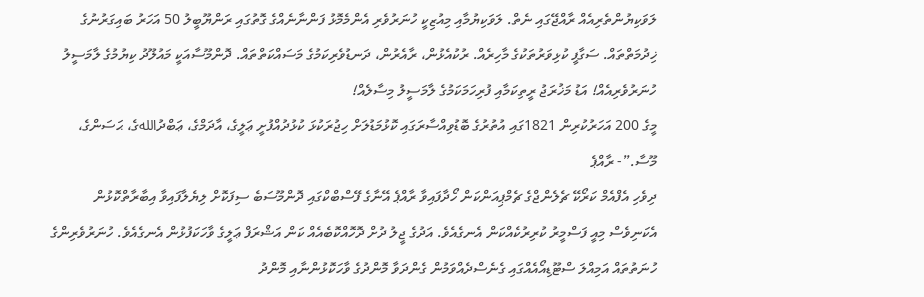ލަވަކިޔުންތެރިއެއް ރާއްޖޭގައި ނެތް. ލަވަކިޔުމާއި މިއުޒިކީ ހުނަރުވެރި އެންމެމޮޅު ފަންނާނެއްގެ ގޮތުގައި ރަންޔޫބީލު 50 އަހަރު ބައިގަރުނުގެ ޚިދުމަތްތައް. ސަގާފީ ކުޅިވަރުތަކުގެ މާހިރެއް. ރުކުއެޅުން، ރާއެރުން، ދަނޑުވެރިކަމުގެ މަސައްކަތްތައް. ދޮންމޫސާއަކީ މައުލޫދު ކިޔުމުގެ ލާމަސީލު ހުނަރުވެރިއެއް! އަޑު މަޚުރަޖު ރީތިކަމާއި ފުރިހަމަކަމުގެ ލާމަސީލު މިސާލެއް!
މީގެ 200 އަހަރުކުރިން 1821ގައި އުތުރުގެ ބޮޑުވިއްސާރަގައި ކޮޅުމަޑުލަށް ހިޖުރަކުޅަ ކުޅުދުއްފުށީ ޢަލީގެ، އާދަމްގެ، ޢަބްދުاللهގެ، ޙަސަންގެ، މޫސާ.”- ރާއްޕެ
ދިވެހި އެފްއެމް ކަރޯކޭ ޗެލެންޖްގެ ޗެމްޕިއަންކަން ހޯދާފައިވާ ރާއްޕެ އޭނާގެ ފޭސްބްކްގައި ދޮންމޫސަބެ ސިފަކޮށް ލިޔެލާފައިވާ އިބާރާތްކޮޅުން އެކަނިވެސް މިއީ ފަސްމީރު ކުރިރުކެއްކަން އެނގެއެވެ. އަދުގެ ޖީލު ދުށް ދޮހޮއްކޮބެއެއް ކަން އަޝްރަފް ޢަލީގެ ވާހަކަފުޅުން އެނގެއެވެ. ހުނަރުވެރިންގެ ހުނަތުތައް އަމިއްލަ ސްޓޫޑިއޯއެއްގައި ގެނެސްދެއްވަމުން ގެންދަވާ މޮންދުގެ ވާހަކޮޅުންނާއި މޮންދު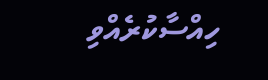ހިއްސާކުރެއްވި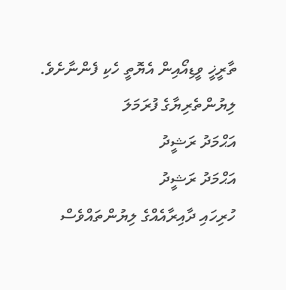ތާރީޚީ ވީޑިއޯއިން އެޔޮތީ ހެކި ފެންނާށެވެ.
ލިޔުންތެރިޔާގެ ފުރަމަލަ
އަޙްމަދު ރަޝީދު
އަޙްމަދު ރަޝީދު
ހުރިހައި ދާއިރާއެއްގެ ލިޔުންތައްވެސް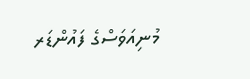މުނިއަވަސްގެ ފައުންޑަރ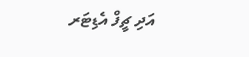އަދި ޗީފް އެޑިޓަރ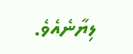ލިޔާނެއެވެ.